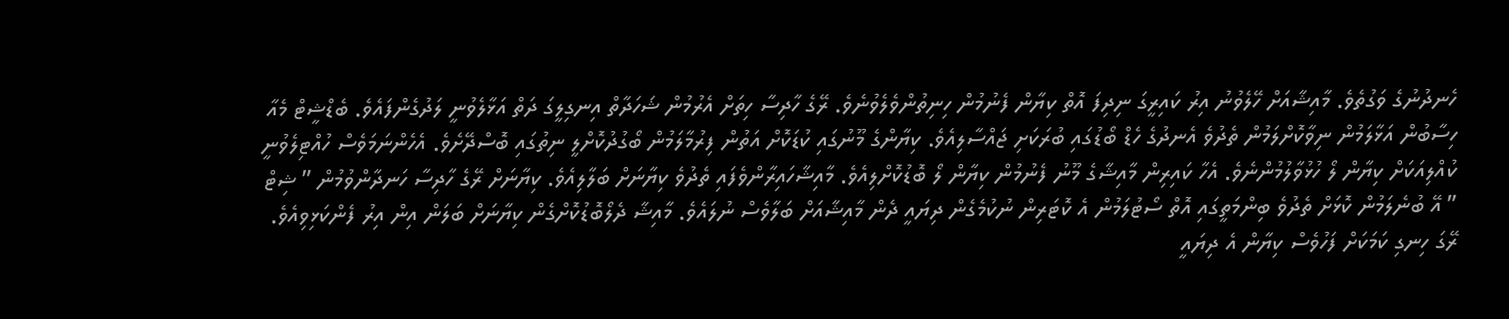ހެނދުނުގެ ވަގުތެވެ. މާއިޝާއަށް ހޭލެވުނު އިރު ކައިރީގަ ނިދިފަ އޮތް ކިޔާން ފެނުމުން ހިނިތުންވެލެވުނެވެ. ރޭގެ ހާދިސާ ހިތަށް އެރުމުން ޝަހަދާތް އިނގިލީގަ ދަތް އަޅާލެވުނީ ލަދުގެންފައެވެ. ބެޑްޝީޓް މެއާ ހިސާބުން އަޅާލަމުން ނިވާކޮށްލަމުން ތެދުވެ އެނދުގެ ހެޑް ބޯޑުގައި ބުރަކަށި ޖައްސާލިއެވެ. ކިޔާންގެ މޫނުގައި ކުޑަކޮށް އަތުން ފިރުމާލަމުން ބޯގުދުކޮށްލީ ނިތުގައި ބޮސްދޭށެވެ. އެހެންނަމަވެސް ހުއްޓިލެވުނީ ކުއްލިއަކަށް ކިޔާން ލޯ ހުޅުވާލުމުންނެވެ. އެހާ ކައިރިން މާއިޝާގެ މޫނު ފެނުމުން ކިޔާން ލޯ ބޮޑުކޮށްލިއެވެ. މާއިޝާހައިރާންވެފައި ތެދުވެ ކިޔާނަށް ބަލާލިއެވެ. ކިޔާނަށް ރޭގެ ހާދިސާ ހަނދާންވުމުން ” ޝިޓް ” އޭ ބުނެލަމުން ކޮޅަށް ތެދުވެ ބިންމަތީގައި އޮތް ސޯޓުލަމުން އެ ކޮޓަރިން ނުކުމެގެން ދިޔައީ ދެން މާއިޝާއަށް ބަލާވެސް ނުލައެވެ. މާއިޝާ ދެލޯބޮޑުކޮށްގެން ކިޔާނަށް ބަލަން އިން އިރު ފެންކަޅިވިއެވެ. ރޭގަ ހިނގި ކަމަކަށް ފަހުވެސް ކިޔާން އެ ދިޔައީ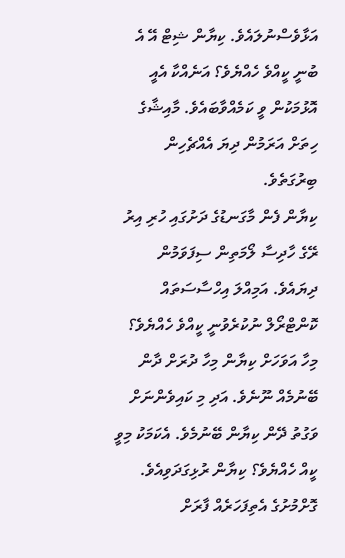އަޅާވެސްނުލައެވެ. ކިޔާން ޝިޓް އޭ އެ ބުނީ ކީއްވެ ހެއްޔެވެ؟ އަނެއްކާ އެއީ އޮޅުމަކުން ވީ ކަމެއްވާބައެވެ. މާއިޝާގެ ހިތަށް އަރަމުން ދިޔަ އެއްޗެހިން ބިރުގަތެވެ.
ކިޔާން ފެން މާގަނޑުގެ ދަށުގައި ހުރި އިރު ރޭގެ ހާދިސާ ލޯމަތިން ސިފަވަމުން ދިޔައެވެ. އަމިއްލަ އިހްސާސަތައް ކޮންޓްރޯލް ނުކުރެވުނީ ކީއްވެ ހެއްޔެވެ؟ މިހާ އަވަހަށް ކިޔާން މިހާ ދުރަށް ދާން ބޭނުމެއް ނޫނެވެ. އަދި މި ކައިވެންނަށް ވަގުތު ދޭން ކިޔާން ބޭނުމެވެ. އެކަމަކު މިވީ ކީއް ހެއްޔެވެ؟ ކިޔާން ރުޅިގަދަވިއެވެ. ގޮށްމުށުގެ އެތިފަހަރެއް ފާރަށް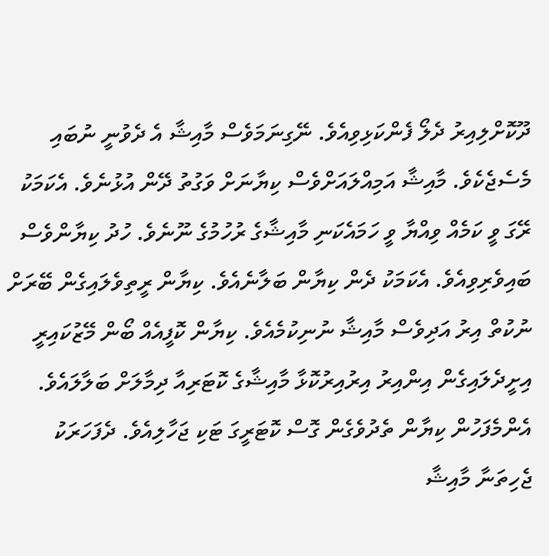ދޫކޮށްލިއިރު ދެލޯ ފެންކަޅިވިއެވެ. ނޭގިނަމަވެސް މާއިޝާ އެ ދެވުނީ ނުބައި މެސެޖެކެވެ. މާއިޝާ އަމިއްލައަށްވެސް ކިޔާނަށް ވަގުތު ދޭން އުޅުނެވެ. އެކަމަކު ރޭގަ ވީ ކަމެއް ވިއްޔާ ވީ ހަމައެކަނި މާއިޝާގެ ރުހުމުގެ ނޫނެވެ. ހުދު ކިޔާންވެސް ބައިވެރިވިއެވެ. އެކަމަކު ދެން ކިޔާން ބަލާނެއެވެ. ކިޔާން ރީތިވެލައިގެން ބޭރަށް ނުކުތް އިރު އަދިވެސް މާއިޝާ ނުނިކުމެއެވެ. ކިޔާން ކޮފީއެއް ބޯން މޭޒުކައިރީ އިށީދެލައިގެން އިންއިރު އިރުއިރުކޮޅާ މާއިޝާގެ ކޮޓަރިއާ ދިމާލަށް ބަލާލައެވެ. އެންމެފަހުން ކިޔާން ތެދުވެގެން ގޮސް ކޮޓަރީގަ ޓަކި ޖަހާލިއެވެ. ދެފަހަރަކު ޖެހިތަނާ މާއިޝާ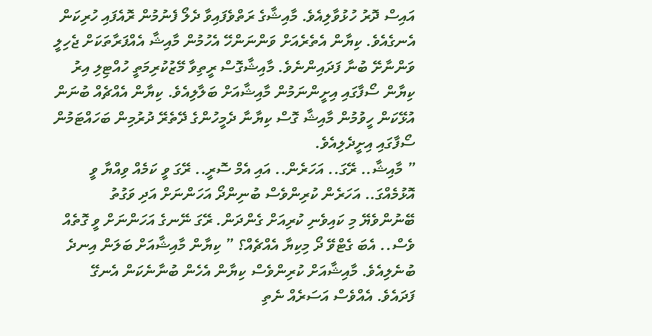އައިސް ދޮރު ހުޅުވާލިއެވެ. މާއިޝާގެ ރަތްވެފައިވާ ދެލޯ ފެނުމުން ރޮއެފައި ހުރިކަން އެނގެއެވެ. ކިޔާން އެތެރެއަށް ވަންނަންހޭ އެހުމުން މާއިޝާ އެއްފަރާތަކަށް ޖެހިލީ ވަންނާށޭ ބުނާ ފަދައިންނެވެ. މާއިޝާގޮސް ރީތިވާ މޭޒުކުރިމަތީ ހުއްޓިލި އިރު ކިޔާން ސޯފާގައި އިށީންނަމުން މާއިޝާއަށް ބަލާލިއެވެ. ކިޔާން އެއްޗެއް ބުނަން އުޅޭކަން ހީވުމުން މާއިޝާ ގޮސް ކިޔާނާ ދެމީހުންގެ ދޭތެރޭ ދުރުމިން ބަހައްޓަމުން ސޯފާގައި އިށީދެލިއެވެ.
” މާއިޝާ.. ރޭގަ.. އަހަރެން.. އައި އެމް ސޮރީ.. ރޭގަ ވީ ކަމެއް ވިއްޔާ ވީ އޮޅުމެއްގަ.. އަހަރެން ކުރިންވެސް ބުނިންދޯ އަހަންނަށް އަދި ވަގުތު ބޭނުންވެޔޭ މި ކައިވެނި ކުރިއަށް ގެންދަން. ރޭގަ ނޭނގެ އަހަންނަށް ވީ ގޮތެއް ވެސް.. އެބަ ގެޓްވޭ ދޯ މިކިޔާ އެއްޗެއް؟ ” ކިޔާން މާއިޝާއަށް ބަލަން އިނދެ ބުނެލިއެވެ. މާއިޝާއަށް ކުރިންވެސް ކިޔާން އެހެން ބުނާނެކަން އެނގޭ ފަދައެވެ. އެއްވެސް އަސަރެއް ނެތި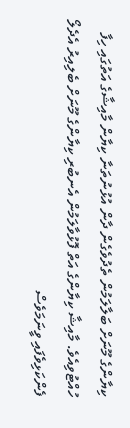ކިޔާންގެ މޫނަށް ބަލާލަމުން ތެދުވެގެން ދާން އުޅުނުތަނާ ކިޔާން މާއިޝާގެ އަތުގައި ހިފާ ހުއްޓުވިއެވެ. މާއިޝާ ކިޔާންގެ އަތް ފޮޅުވާލަމުން އެނބުރި ކިޔާންގެ މޫނަށް ބެލިއިރު އެދެލޯ ފެންކަޅިވެފައި ވީނަމަވެސް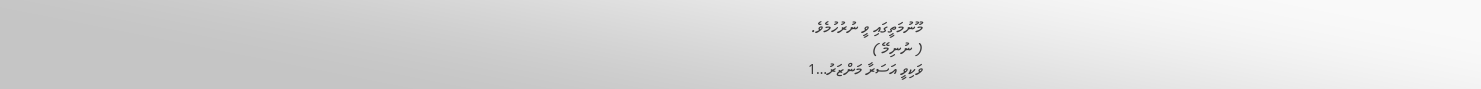މޫނުމަތީގައި ވީ ނުރުހުމެވެ.
( ނުނިމޭ )
ވަކިވީ އަސަރާ މަންޒަރު…1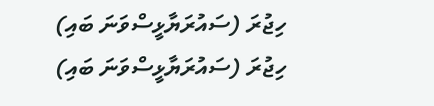ހިޖުރަ (ސައުރަޔާޅީސްވަނަ ބައި)
ހިޖުރަ (ސައުރަޔާޅީސްވަނަ ބައި)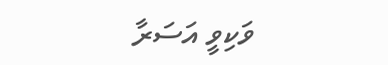ވަކިވީ އަސަރާ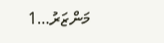މަންޒަރު…1